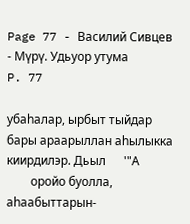Page 77 - Василий Сивцев - Мүрү. Удьуор утума
P. 77

убаһалар, ырбыт тыйдар бары араарыллан аһылыкка киирдилэр. Дьыл      '"А
        оройо буолла, аһаабыттарын-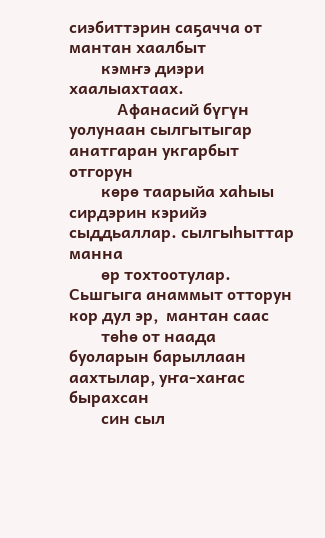сиэбиттэрин саҕачча от мантан хаалбыт
        кэмҥэ диэри хаалыахтаах.
            Афанасий бүгүн уолунаан сылгытыгар анатгаран укгарбыт отгорун
        көрө таарыйа хаһыы сирдэрин кэрийэ сыддьаллар. сылгыһыттар манна
        өр тохтоотулар.  Сьшгыга анаммыт отторун кор дул эр,  мантан саас
        төһө от наада буоларын барыллаан аахтылар, уҥа-хаҥас  бырахсан
        син сыл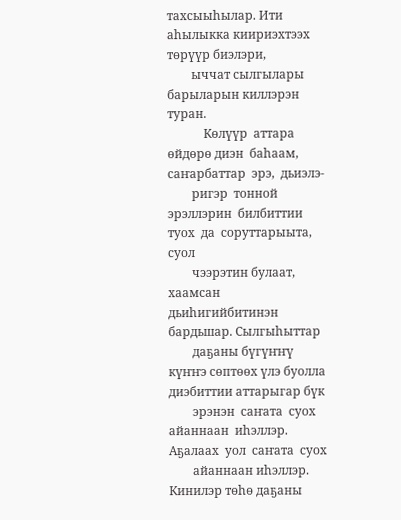тахсыыһылар. Ити аһылыкка киириэхтээх төрүүр биэлэри,
        ыччат сылгылары  барыларын киллэрэн туран.
            Көлүүр  аттара өйдөрө диэн  баһаам,  саҥарбаттар  эрэ,  дьиэлэ-
        ригэр  тонной  эрэллэрин  билбиттии  туох  да  соруттарыыта,  суол
        чээрэтин булаат, хаамсан дьиһигийбитинэн бардьшар. Сылгыһыттар
        даҕаны бүгүҥҥү күҥҥэ сөптөөх үлэ буолла диэбиттии аттарыгар бүк
        эрэнэн  саҥата  суох  айаннаан  иһэллэр.  Аҕалаах  уол  саҥата  суох
        айаннаан иһэллэр. Кинилэр төһө даҕаны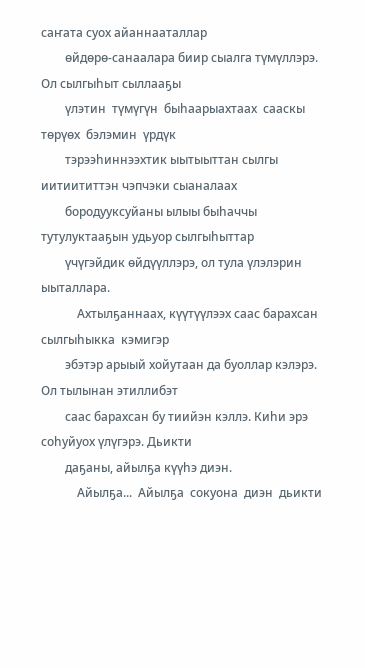саҥата суох айаннааталлар
        өйдөрө-санаалара биир сыалга түмүллэрэ.  Ол сылгыһыт сыллааҕы
        үлэтин  түмүгүн  быһаарыахтаах  сааскы  төрүөх  бэлэмин  үрдүк
        тэрээһиннээхтик ыытыыттан сылгы иитиититтэн чэпчэки сыаналаах
        бородууксуйаны ылыы быһаччы тутулуктааҕын удьуор сылгыһыттар
        үчүгэйдик өйдүүллэрэ, ол тула үлэлэрин ыыталлара.
            Ахтылҕаннаах, күүтүүлээх саас барахсан сылгыһыкка  кэмигэр
        эбэтэр арыый хойутаан да буоллар кэлэрэ.  Ол тылынан этиллибэт
        саас барахсан бу тиийэн кэллэ. Киһи эрэ соһуйуох үлүгэрэ. Дьикти
        даҕаны, айылҕа күүһэ диэн.
            Айылҕа...  Айылҕа  сокуона  диэн  дьикти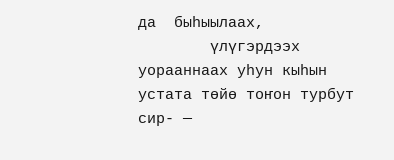да  быһыылаах,
        үлүгэрдээх уорааннаах уһун кыһын устата төйө тоҥон турбут сир- —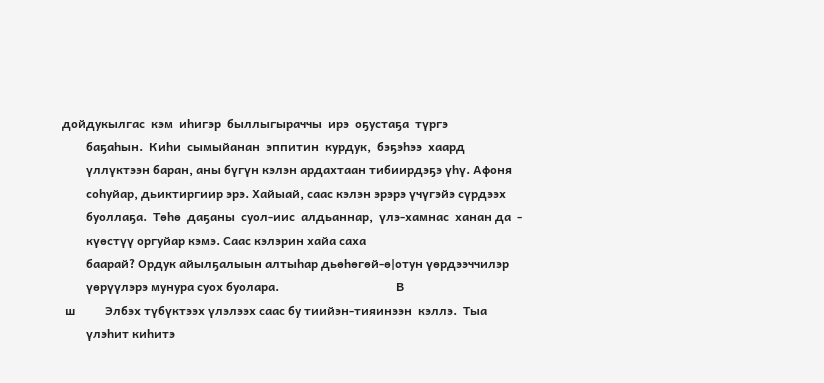дойдукылгас  кэм  иһигэр  быллыгыраччы  ирэ  оҕустаҕа  түргэ
        баҕаһын.  Киһи  сымыйанан  эппитин  курдук,  бэҕэһээ  хаард
        үллүктээн баран, аны бүгүн кэлэн ардахтаан тибиирдэҕэ үһү. Афоня
        соһуйар, дьиктиргиир эрэ. Хайыай, саас кэлэн эрэрэ үчүгэйэ сүрдээх
        буоллаҕа.  Төһө  даҕаны  суол-иис  алдьаннар,  үлэ-хамнас  ханан да  -
        күөстүү оргуйар кэмэ. Саас кэлэрин хайа саха
        баарай? Ордук айылҕалыын алтыһар дьөһөгөй-ө|отун үөрдээччилэр
        үөрүүлэрэ мунура суох буолара.                                       В
 ш          Элбэх түбүктээх үлэлээх саас бу тиийэн-тияинээн  кэллэ.  Тыа
        үлэһит киһитэ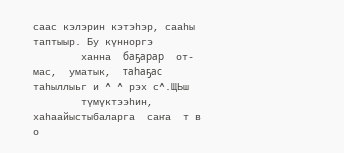саас кэлэрин кэтэһэр, сааһы таптыыр. Бу күнноргэ
        ханна  баҕарар  от-мас,  уматык,  таһаҕас  таһыллыьг и ^ ^ рэх с^.ЩЬш
        түмүктээһин,  хаһаайыстыбаларга  саҥа  т в о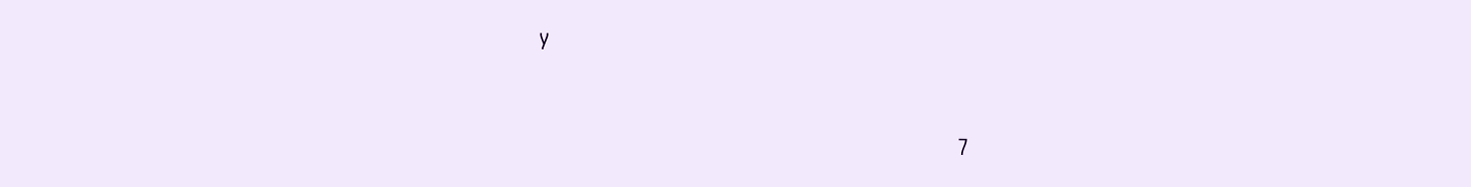у


                                                                      7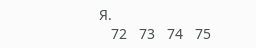Я.
   72   73   74   75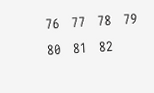76   77   78   79   80   81   82